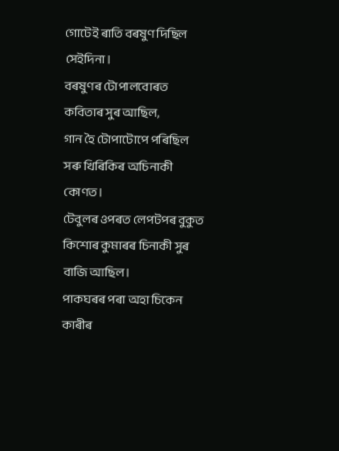গোটেই ৰাতি বৰষুণ দিছিল সেইদিনা।
বৰষুণৰ টোপালবোৰত কবিতাৰ সুৰ আছিল,
গান হৈ টোপাটোপে পৰিছিল
সৰু খিৰিকিৰ অচিনাকী কোণত।
টেবুলৰ ওপৰত লেপটপৰ বুকুত
কিশোৰ কুমাৰৰ চিনাকী সুৰ বাজি আছিল।
পাকঘৰৰ পৰা অহা চিকেন কাৰীৰ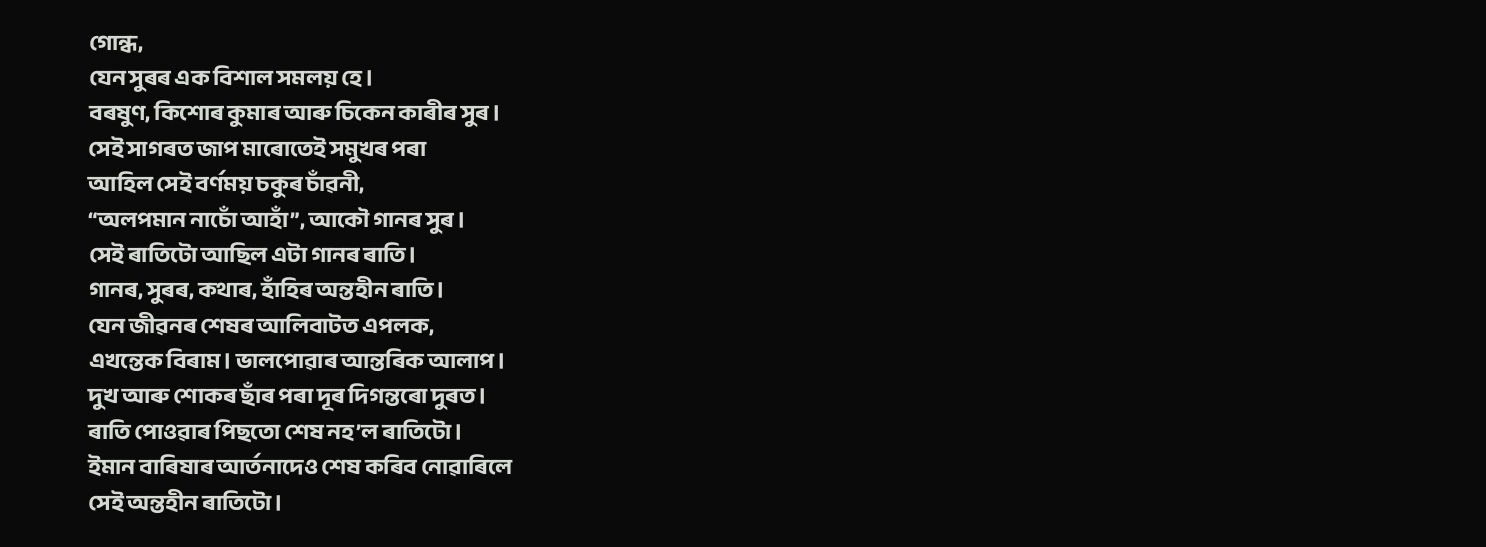গোন্ধ,
যেন সুৰৰ এক বিশাল সমলয় হে।
বৰষুণ, কিশোৰ কুমাৰ আৰু চিকেন কাৰীৰ সুৰ।
সেই সাগৰত জাপ মাৰোতেই সমুখৰ পৰা
আহিল সেই বৰ্ণময় চকুৰ চাঁৱনী,
“অলপমান নাচোঁ আহাঁ”, আকৌ গানৰ সুৰ।
সেই ৰাতিটো আছিল এটা গানৰ ৰাতি।
গানৰ, সুৰৰ, কথাৰ, হাঁহিৰ অন্তহীন ৰাতি।
যেন জীৱনৰ শেষৰ আলিবাটত এপলক,
এখন্তেক বিৰাম। ভালপোৱাৰ আন্তৰিক আলাপ।
দুখ আৰু শোকৰ ছাঁৰ পৰা দূৰ দিগন্তৰো দুৰত।
ৰাতি পোওৱাৰ পিছতো শেষ নহ’ল ৰাতিটো।
ইমান বাৰিষাৰ আৰ্তনাদেও শেষ কৰিব নোৱাৰিলে
সেই অন্তহীন ৰাতিটো।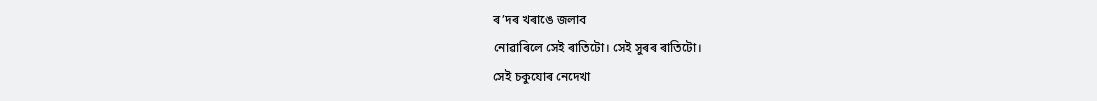ৰ’দৰ খৰাঙে জলাব
নোৱাৰিলে সেই ৰাতিটো। সেই সুৰৰ ৰাতিটো।
সেই চকুযোৰ নেদেখা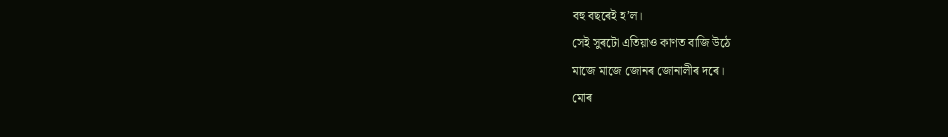বহু বছৰেই হ’ল।
সেই সুৰটো এতিয়াও কাণত বাজি উঠে
মাজে মাজে জোনৰ জোনালীৰ দৰে।
মোৰ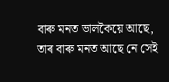বাৰু মনত ভালকৈয়ে আছে,
তাৰ বাৰু মনত আছে নে সেই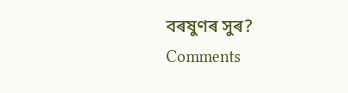বৰষুণৰ সুৰ?
Comments